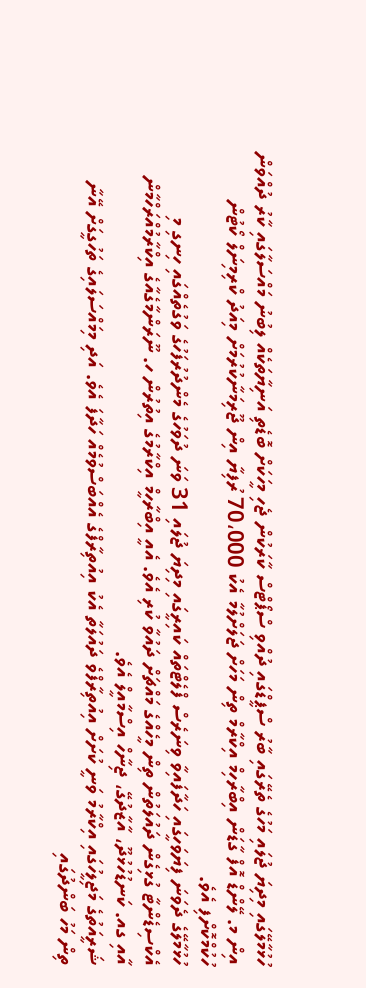ހުޅުމާލޭގައި މިދިޔަ ޖުލައި މަހުގެ ތެރޭގައި ބާރު ސްޕީޑްގައި ދުއްވި ސްޕޯޓްސް ކާރަކުން ޖެހި މީހަކަށް ބޮޑެތި އަނިޔާތަކެއް ލިބުނު މައްސަލާގައި ކާރު ދުއްވަން އިން މ. ލޭންޑް އޮފް ގާޑަން އިބްރާހިމް އިކްރާމް ތިން މަހަށް ޖަލަށްލުމާ އެކު 70،000 ރުފިޔާ އިން ޖޫރިމަނާކުރުމަށް މިއަދު ކްރިމިނަލް ކޯޓުން ހުކުމްކޮށްފި އެވެ.
ހުޅުމާލޭގެ ދެވަނަ ފިޔަވަހީގައި ހަދާފައިވާ ވިނަރެސް ފްލެޓްތައް ކައިރީގައި މިދިޔަ ޖުލައި 31 ވަނަ ދުވަހުގެ މެންދުރުފަހުގެ ވަގުތެއްގައި ހިނގި މި އެކްސިޑެންޓާ ގުޅިގެން ދައުލަތުން ތިން މީހެއްގެ މައްޗަށް ދައުވާ ކުރި އެވެ. އެއީ އިބްރާހީމް އިކްރާމުގެ އިތުރުން ހ. ނޫރަންމާގެއާގެ އިކްރާމުއްރަހްމާން އާއި ގއ. ކަނޑުހުޅުދޫ، އާޒާދުގޭ، ޖިނާހް އިސްމާއީލް އެވެ.
ޝަރީއަތުގެ މަޖިލީހުގައި އިކްރާމު ވަނީ ކުށަށް އިއުތިރާފްވެ ދައުލަތާ އެކު އިއުތިރާފްގެ އެއްބަސްވުމެއް ހަދާފަ އެވެ. އަދި މިމައްސަލައިގެ ތަހުގީގަށް އޭނާ ތިން މަހު ބަންދުގައި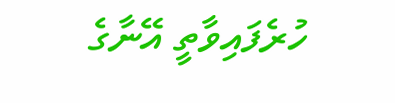ހުރެފައިވާތީ އޭނާގެ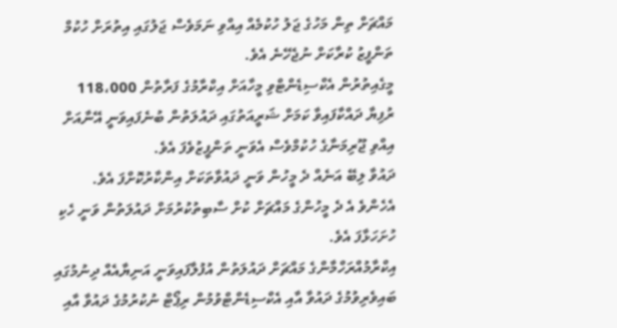މައްޗަށް ތިން މަހުގެ ޖަލު ހުކުމެއް އިއްވި ނަމަވެސް ޖަލުގައި އިތުރަށް ހުކުމް ތަންފީޒު ކުރާކަށް ނުޖެހޭނެ އެވެ.
މީގެއިތުރުން އެކްސިޑެންޓްވި މީހާއަށް އިކްރާމުގެ ފަރާތުން 118،000 ރުފިޔާ ދައްކާފައިވާ ކަމަށް ޝަރީއަތުގައި ދައުލަތުން ބުނެފައިވަނީ އޭނާއަށް އިއްވި ޖޫރިމަނާގެ ހުކުމްވެސް އެވަނީ ތަންފީޒުވެފަ އެވެ.
ދައުވާ ލިބޭ އަނެއް ދެ މީހުން ވަނީ ދައުވާތަކަށް އިންކާރުކޮށްފަ އެވެ. އެހެންވެ އެ ދެ މީހުންގެ މައްޗަށް ކުށް ސާބިތުކުރުމަށް ދައުލަތުން ވަނީ ހެކި ހުށަހަޅާފަ އެވެ.
އިކްރާމުއްރަހްމާންގެ މައްޗަށް ދައުލަތުން އުފުލާފައިވަނީ އަނިޔާއެއް ދިނުމުގައި ބައިވެރިވުމުގެ ދައުވާ އާއި އެކްސިޑެންޓްވުމުން ރިޕޯޓް ނުކުރުމުގެ ދައުވާ އާއި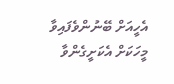އެހީއަށް ބޭނުންވެފައިވާ މީހަކަށް އެކަށީގެންވާ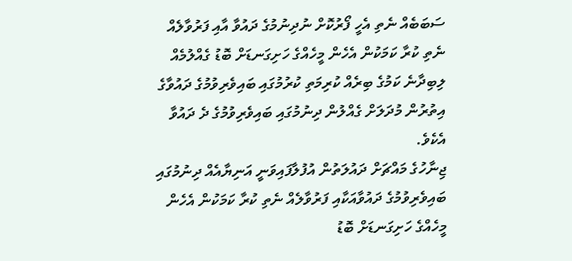ސަބަބެއް ނެތި އެހީ ފޯރުކޮށް ނުދިނުމުގެ ދައުވާ އާއި ފަރުވާލެއް ނެތި ކުރާ ކަމަކުން އެހެން މީހެއްގެ ހަށިގަނޑަށް ބޮޑު ގެއްލުމެއް ލިބިދާނެ ކަމުގެ ބިރެއް ކުރިމަތި ކުރުމުގައި ބައިވެރިވުމުގެ ދައުވާގެ އިތުރުން މުދަލަށް ގެއްލުން ދިނުމުގައި ބައިވެރިވުމުގެ ދެ ދައުވާ އެކެވެ.
ޖިނާހުގެ މައްޗަށް ދައުލަތުން އުފުލާފައިވަނީ އަނިޔާއެއް ދިނުމުގައި ބައިވެރިވުމުގެ ދައުވާއަކާއި ފަރުވާލެއް ނެތި ކުރާ ކަމަކުން އެހެން މީހެއްގެ ހަށިގަނޑަށް ބޮޑު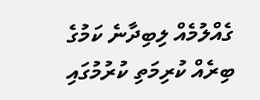ގެއްލުމެއް ލިބިދާނެ ކަމުގެ ބިރެއް ކުރިމަތި ކުރުމުގައި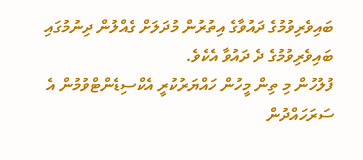ބައިވެރިވުމުގެ ދައުވާގެ އިތުރުން މުދަލަށް ގެއްލުން ދިނުމުގައި ބައިވެރިވުމުގެ ދެ ދައުވާ އެކެވެ.
ފުލުހުން މި ތިން މީހުން ހައްޔަރުކުރީ އެކްސިޑެންޓްވުމުން އެ ސަރަހައްދުން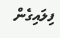ފިލައިގެން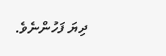ދިޔަ ފަހުންނެވެ.